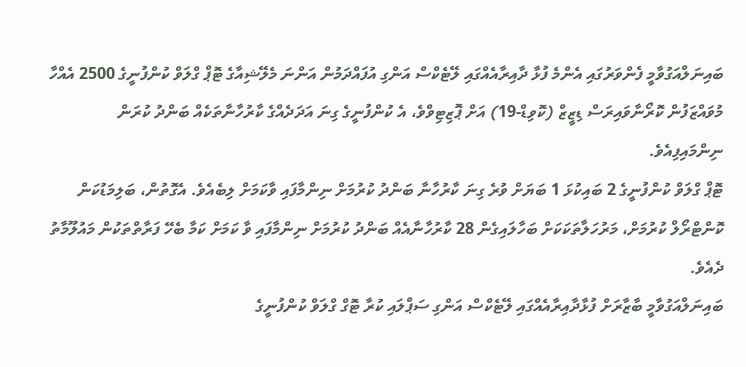ބައިނަލްއަގުވާމީ ފެންވަރުގައި އެންމެ ފުޅާ ދާއިރާއެއްގައި ލޭޓެކްސް އަންގި އުފައްދަމުން އަންނަ މެލޭޝިއާގެ ޓޮޕް ގްލަވް ކުންފުނީގެ 2500 އެއްހާ މުވައްޒަފުން ކޮރޯނާވައިރަސް ޑިޒީޒް (ކޮވިޑް-19) އަށް ޕޮޒިޓިވްވެ، އެ ކުންފުނީގެ ގިނަ އަދަދެއްގެ ކާރުހާނާތަކެއް ބަންދު ކުރަން ނިންމައިފިއެވެ.
ޓޮޕް ގްލަވް ކުންފުނީގެ 2 ބައިކުޅަ 1 ބަޔަށް ވުރެ ގިނަ ކާރުހާނާ ބަންދު ކުރުމަށް ނިންމާފައި ވާކަމަށް ލިބެއެވެ. އެގޮތުން، ބަލިމަޑުކަން ކޮންޓްރޯލް ކުރުމަށް، މަރުހަލާތަކަކަށް ބަހާލައިގެން 28 ކާރުހާނާއެއް ބަންދު ކުރުމަށް ނިންމާފައި ވާ ކަމަށް ކަމާ ބެހޭ ފަރާތްތަކުން މައުލޫމާތު ދެއެވެ.
ބައިނަލްއަގުވާމީ ބާޒާރަށް ފުޅާދާއިރާއެއްގައި ލޭޓެކްސް އަންގި ސަޕްލައި ކުރާ ޓޮގް ގްލަވް ކުންފުނީގެ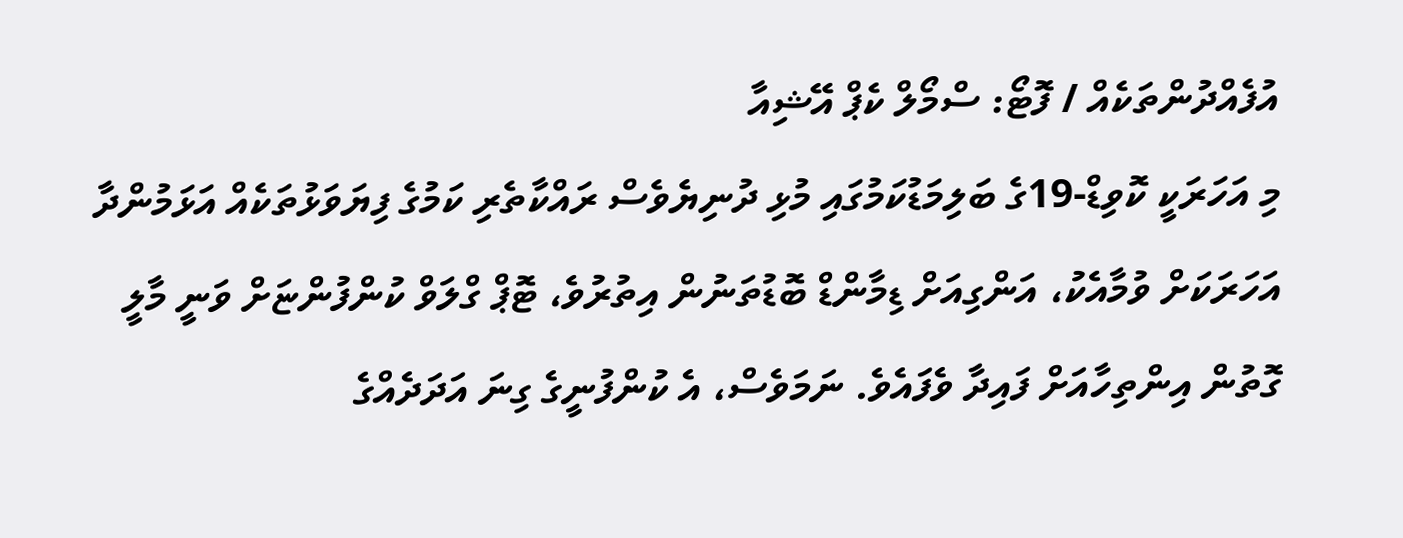އުފެއްދުންތަކެއް / ފޮޓޯ: ސްމޯލް ކެޕް އޭޝިއާ
މި އަހަރަކީ ކޮވިޑް-19ގެ ބަލިމަޑުކަމުގައި މުޅި ދުނިޔެވެސް ރައްކާތެރި ކަމުގެ ފިޔަވަޅުތަކެއް އަޅަމުންދާ އަހަރަކަށް ވުމާއެކު، އަންގިއަށް ޑިމާންޑް ބޮޑުތަނުން އިތުރުވެ، ޓޮޕް ގްލަވް ކުންފުންޏަށް ވަނީ މާލީ ގޮތުން އިންތިހާއަށް ފައިދާ ވެފައެވެ. ނަމަވެސް، އެ ކުންފުނީގެ ގިނަ އަދަދެއްގެ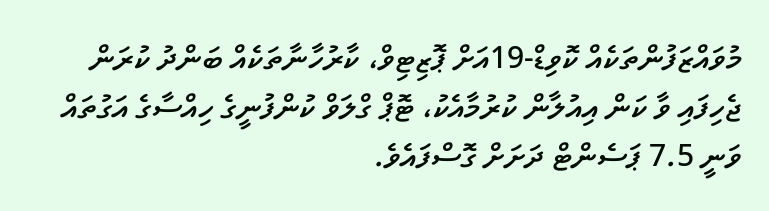މުވައްޒަފުންތަކެއް ކޮވިޑް-19އަށް ޕޮޒިޓިވް، ކާރުހާނާތަކެއް ބަންދު ކުރަން ޖެހިފައި ވާ ކަން އިއުލާން ކުރުމާއެކު، ޓޮޕް ގްލަވް ކުންފުނީގެ ހިއްސާގެ އަގުތައް ވަނީ 7.5 ޕަސެންޓް ދަށަށް ގޮސްފައެވެ.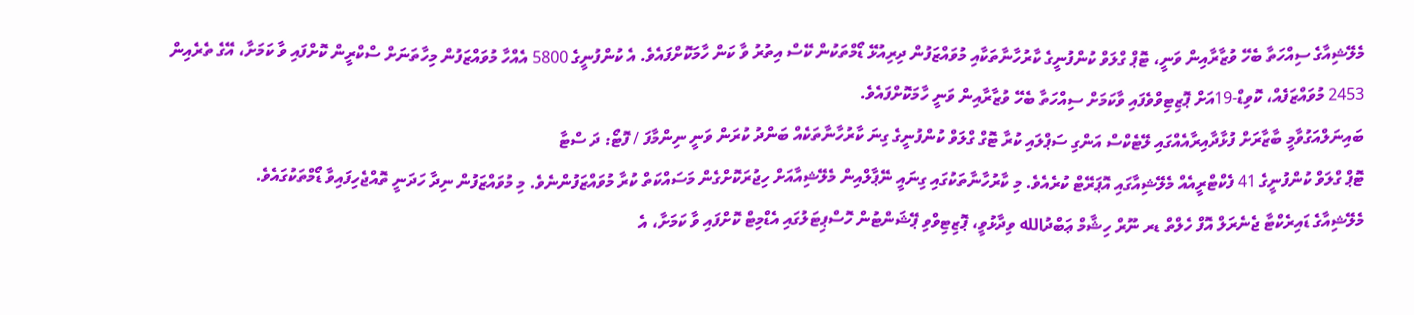މެލޭޝިއާގެ ސިއްހަތާ ބެހޭ ވުޒާރާއިން ވަނީ، ޓޮޕް ގްލަވް ކުންފުނީގެ ކާރުހާނާތަކާއި މުވައްޒަފުން ދިރިއުޅޭ ޑޯމްތަކުން ކޭސް އިތުރު ވާ ކަން ހާމަކޮށްފައެވެ. އެ ކުންފުނީގެ 5800 އެއްހާ މުވައްޒަފުން މިހާތަނަށް ސްކްރީން ކޮށްފައި ވާ ކަމަށާ، އޭގެ ތެރެއިން 2453 މުވައްޒަފެއް، ކޮވިޑް-19އަށް ޕޮޒިޓިވްވެފައި ވާކަމަށް ސިއްހަތާ ބެހޭ ވުޒާރާއިން ވަނީ ހާމަކޮށްފައެވެ.
ބައިނަލްއަގުވާމީ ބާޒާރަށް ފުޅާދާއިރާއެއްގައި ލޭޓެކްސް އަންގި ސަޕްލައި ކުރާ ޓޮގް ގްލަވް ކުންފުނީގެ ގިނަ ކާރުހާނާތަކެއް ބަންދު ކުރަން ވަނީ ނިންމާފަ / ފޮޓޯ: ދަ ސްޓާ
ޓޮޕް ގްލަވް ކުންފުނީގެ 41 ފެކްޓްރީއެއް މެލޭޝިއާގައި އޮޕަރޭޓް ކުރެއެވެ. މި ކާރުހާނާތަކުގައި ގިނައީ ނޭޕާލްއިން މެލޭޝިއާއަށް ހިޖުރަކޮށްގެން މަސައްކަތް ކުރާ މުވައްޒަފުންނެވެ. މި މުވައްޒަފުން ނިދާ ހަދަނީ ތޮއްޖެހިފައިވާ ޑޯމްތަކުގައެވެ.
މެލޭޝިއާގެ ޑައިރެކްޓާ ޖެނެރަލް އޮފް ހެލްތް ޑރ ނޫރް ހިޝާމް ޢަބްދުالله ވިދާޅުވީ، ޕޮޒިޓިވްވި ޕޭޝަންޓުން ހޮސްޕިޓަލުގައި އެޑްމިޓް ކޮށްފައި ވާ ކަމަށާ، އެ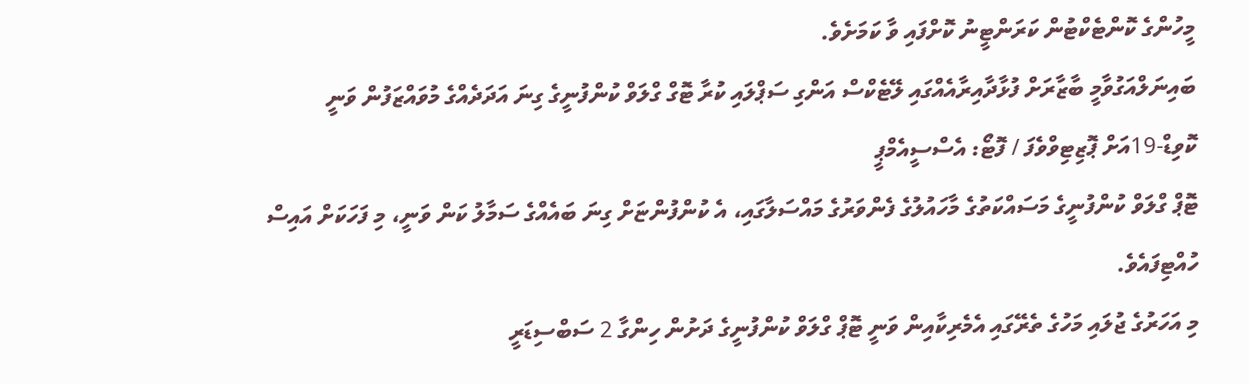މީހުންގެ ކޮންޓެކްޓުން ކަރަންޓީނު ކޮށްފައި ވާ ކަމަށެވެ.
ބައިނަލްއަގުވާމީ ބާޒާރަށް ފުޅާދާއިރާއެއްގައި ލޭޓެކްސް އަންގި ސަޕްލައި ކުރާ ޓޮގް ގްލަވް ކުންފުނީގެ ގިނަ އަދަދެއްގެ މުވައްޒަފުން ވަނީ ކޮވިޑް-19އަށް ޕޮޒިޓިވްވެފަ / ފޮޓޯ: އެސްސީއެމްޕީ
ޓޮޕް ގްލަވް ކުންފުނީގެ މަސައްކަތުގެ މާހައުލުގެ ފެންވަރުގެ މައްސަލާގައި، އެ ކުންފުންޏަށް ގިނަ ބައެއްގެ ސަމާލު ކަން ވަނީ، މި ފަހަކަށް އައިސް ހުއްޓިފައެވެ.
މި އަހަރުގެ ޖުލައި މަހުގެ ތެރޭގައި އެމެރިކާއިން ވަނީ ޓޮޕް ގްލަވް ކުންފުނީގެ ދަށުން ހިންގާ 2 ސަބްސިޑަރީ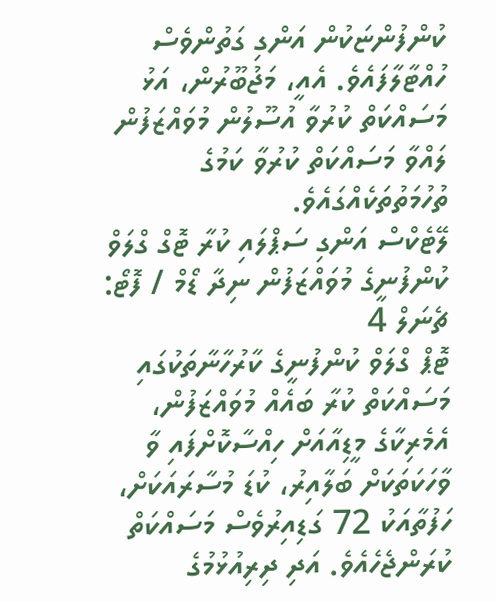ކުންފުންޏަކުން އަންގި ގަތުންވެސް ހުއްޓާލާފައެވެ. އެއީ، މަޖުބޫރުން، އަޅު މަސައްކަތް ކުރުވާ އުސޫލުން މުވައްޒަފުން ލައްވާ މަސައްކަތް ކުރުވާ ކަމުގެ ތުހުމަތުތަކެއްގައެވެ.
ލޭޓެކްސް އަންގި ސަޕްލައި ކުރާ ޓޮގް ގްލަވް ކުންފުނީގެ މުވައްޒަފުން ނިދާ ޑޯމް / ފޮޓޯ: ޗެނަލް 4
ޓޮޕް ގްލަވް ކުންފުނީގެ ކާރުހާނާތަކުގައި މަސައްކަތް ކުރާ ބައެއް މުވައްޒަފުން، އެމެރިކާގެ މީޑިއާއަށް ހިއްސާކޮށްފައި ވާ ވާހަކަތަކަށް ބަލާއިރު، ކުޑަ މުސާރައަކަށް، ހަފުތާއަކު 72 ގަޑިއިރުވެސް މަސައްކަތް ކުރަންޖެހެއެވެ. އަދި ދިރިއުޅުމުގެ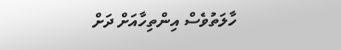ހާލަތުވެސް އިންތިހާއަށް ދަށް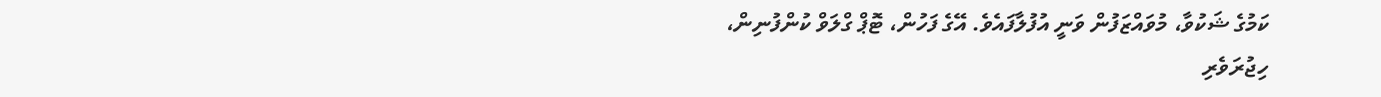ކަމުގެ ޝަކުވާ، މުވައްޒަފުން ވަނީ އުފުލާފައެވެ. އޭގެ ފަހުން، ޓޮޕް ގްލަވް ކުންފުނިން، ހިޖުރަވެރި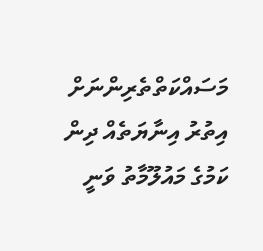މަސައްކަތްތެރިންނަށް އިތުރު އިނާޔަތެއް ދިން ކަމުގެ މައުލޫމާތު ވަނީ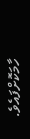ހާމަކޮށްފައެވެ.